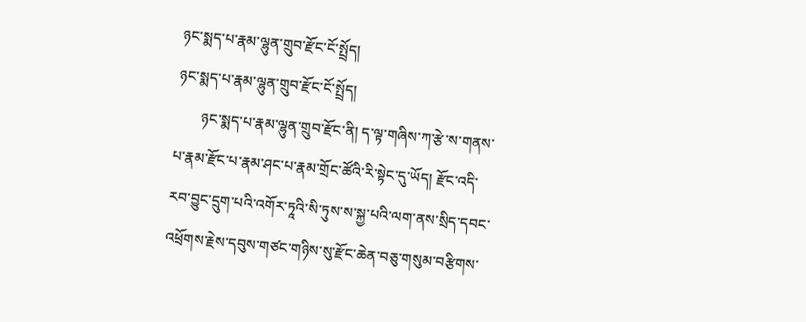ཉང་སྨད་པ་རྣམ་ལྷུན་གྲུབ་རྫོང་ངོ་སྤྲོད།
ཉང་སྨད་པ་རྣམ་ལྷུན་གྲུབ་རྫོང་ངོ་སྤྲོད།
       ཉང་སྨད་པ་རྣམ་ལྷུན་གྲུབ་རྫོང་ནི། ད་ལྟ་གཞིས་ཀ་རྩེ་ས་གནས་པ་རྣམ་རྫོང་པ་རྣམ་ཤང་པ་རྣམ་གྲོང་ཚོའི་རི་སྟེང་དུ་ཡོད། རྫོང་འདི་རབ་བྱུང་དྲུག་པའི་འགོར་ཏཱའི་སི་ཏུས་ས་སྐྱ་པའི་ལག་ནས་སྲིད་དབང་འཕྲོགས་རྗེས་དབུས་གཙང་གཉིས་སུ་རྫོང་ཆེན་བཅུ་གསུམ་བརྩིགས་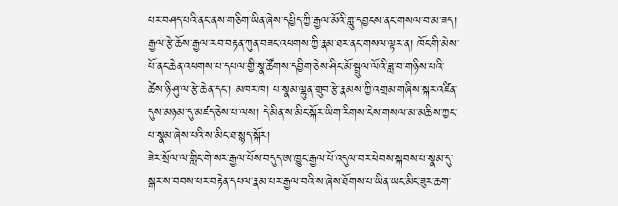པར་བཤད་པའི་ནང་ནས་གཅིག་ཡིན་ཞེས་དཔྱིད་ཀྱི་རྒྱལ་མོའི་གླུ་དབྱངས་ནང་གསལ་བ་མ་ཟད། རྒྱལ་རྩེ་ཆོས་རྒྱལ་རབ་བརྟན་ཀུན་བཟང་འཕགས་ཀྱི་རྣམ་ཐར་ནང་གསལ་ལྟར་ན། ཁོང་གི་མེས་པོ་ནང་ཆེན་འཕགས་པ་དཔལ་གྱི་སྣ་ཚོགས་དབྱིག་ཅེས་ཤིང་མོ་སྦྲུལ་ལོའི་ཟླ་བ་གཉིས་པའི་ཚེས་ཉི་ཤུ་ལ་རྩེ་ཆེན་དང་། མཁར་ཁ། པ་སྣམ་ལྷུན་གྲུབ་རྩེ་རྣམས་ཀྱི་འགྲམ་གཞིས་སྐར་འཛིན་དུས་མཉམ་དུ་མཛད་ཅེས་པ་ལས། དེ་མིན་ས་མིང་སྐོར་ཡིག་རིགས་ངེས་གསལ་མ་མཆིས་ཀྱང་པ་སྣམ་ཞེས་པའི་ས་མིང་ཐ་སྙད་སྐོར།
ཟེར་སྲོལ་ལ་གླིང་གེ་སར་རྒྱལ་པོས་བདུད་ཨ་ཁྱུང་རྒྱལ་པོ་འདུལ་བར་ཕེབས་སྐབས་པ་སྣམ་དུ་སྒར་ས་བབས་པར་བརྟེན་དཔལ་རྣམ་པར་རྒྱལ་བའི་ས་ཞེས་ཐོགས་པ་ཡིན་ཡང་མིང་ཟུར་ཆག་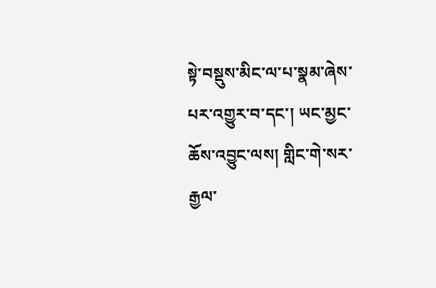སྟེ་བསྡུས་མིང་ལ་པ་སྣམ་ཞེས་པར་འགྱུར་བ་དང་། ཡང་མྱང་ཆོས་འབྱུང་ལས། གླིང་གེ་སར་རྒྱལ་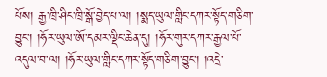པོས། རྒྱ་ཁྲི་ཤིང་ཁྲི་སྒོ་བྱེད་པ་ལ། །སྨད་ཡུལ་གླིང་དཀར་སྟོད་གཅིག་བྱུང་། །ཧོར་ཡུལ་ཨོ་དམར་ལྡིང་ཆེན་དུ། །ཧོར་གུར་དཀར་རྒྱལ་པོ་འདུལ་བ་ལ། །ཧོར་ཡུལ་གླིང་དཀར་སྟོད་གཅིག་བྱུང་། །འདྲེ་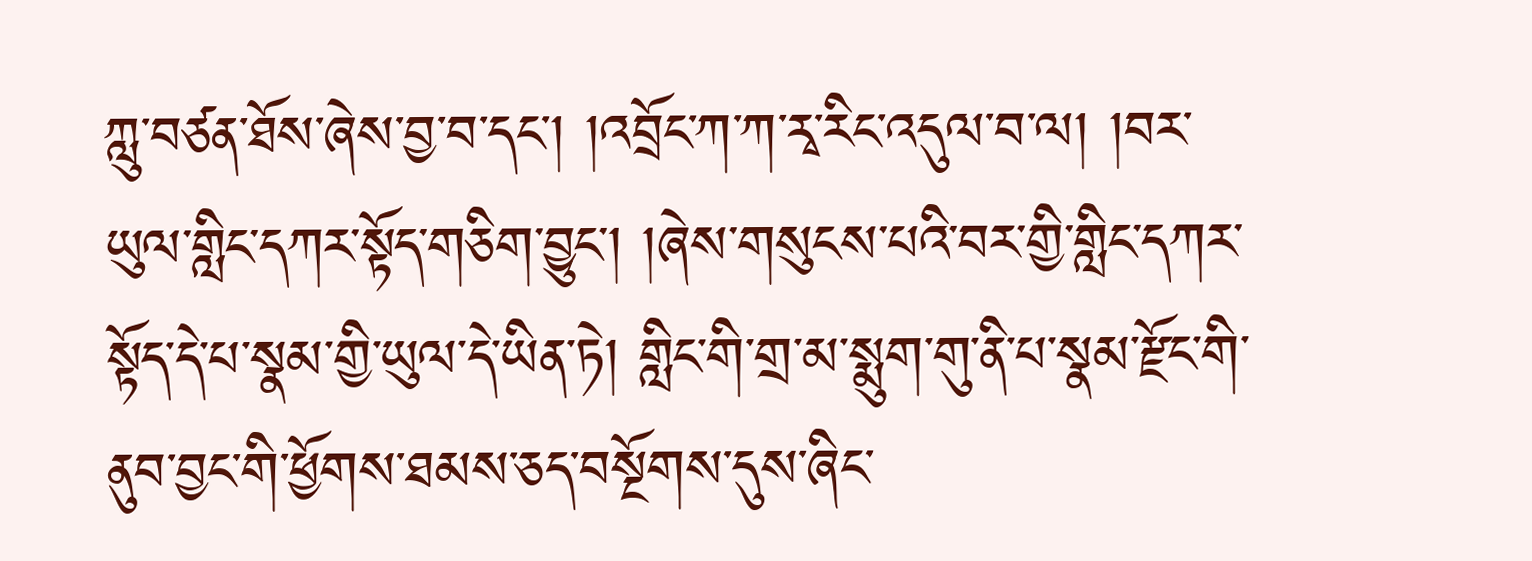ཀླུ་བཙན་ཐོས་ཞེས་བྱ་བ་དང་། །འབྲོང་ཀ་ཀ་རྭ་རིང་འདུལ་བ་ལ། །བར་ཡུལ་གླིང་དཀར་སྟོད་གཅིག་བྱུང་། །ཞེས་གསུངས་པའི་བར་གྱི་གླིང་དཀར་སྟོད་དེ་པ་སྣམ་གྱི་ཡུལ་དེ་ཡིན་ཏེ། གླིང་གི་གྲ་མ་སྨུག་གུ་ནི་པ་སྣམ་རྫོང་གི་ནུབ་བྱང་གི་ཕྱོགས་ཐམས་ཅད་བསྔོགས་དུས་ཞིང་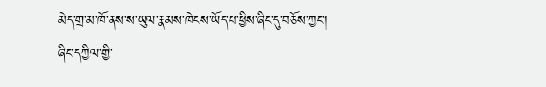མེད་གྲ་མ་ཁོ་ནས་ས་ཡུལ་རྣམས་ཁེངས་ཡོད་པ་ཕྱིས་ཞིང་དུ་བཅོས་ཀྱང་། ཞིང་དཀྱིལ་གྱི་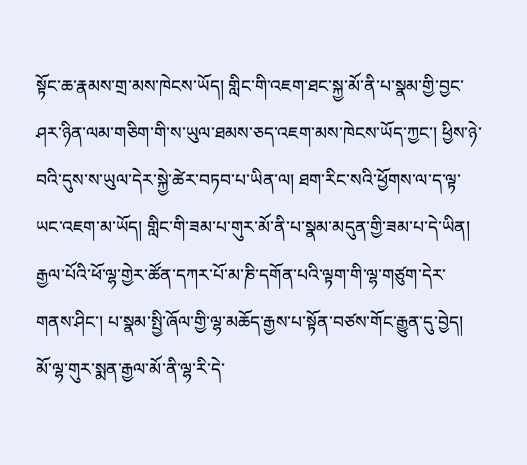སྟོང་ཆ་རྣམས་གྲ་མས་ཁེངས་ཡོད། གླིང་གི་འཇག་ཐང་སྐྱ་མོ་ནི་པ་སྣམ་གྱི་བྱང་ཤར་ཉིན་ལམ་གཅིག་གི་ས་ཡུལ་ཐམས་ཅད་འཇག་མས་ཁེངས་ཡོད་ཀྱང་། ཕྱིས་ཉེ་བའི་དུས་ས་ཡུལ་དེར་སྐྱེ་ཚེར་བཏབ་པ་ཡིན་ལ། ཐག་རིང་སའི་ཕྱོགས་ལ་ད་ལྟ་ཡང་འཇག་མ་ཡོད། གླིང་གི་ཟམ་པ་གུར་མོ་ནི་པ་སྣམ་མདུན་གྱི་ཟམ་པ་དེ་ཡིན། རྒྱལ་པོའི་ཕོ་ལྷ་གྱེར་ཚོན་དཀར་པོ་མ་ཎི་དགོན་པའི་ལྟག་གི་ལྷ་གཙུག་དེར་གནས་ཤིང་། པ་སྣམ་སྤྱི་ཞོལ་གྱི་ལྷ་མཆོད་རྒྱས་པ་སྟོན་བཙས་གོང་རྒྱུན་དུ་བྱེད། མོ་ལྷ་གུར་སྨན་རྒྱལ་མོ་ནི་ལྷ་རི་དེ་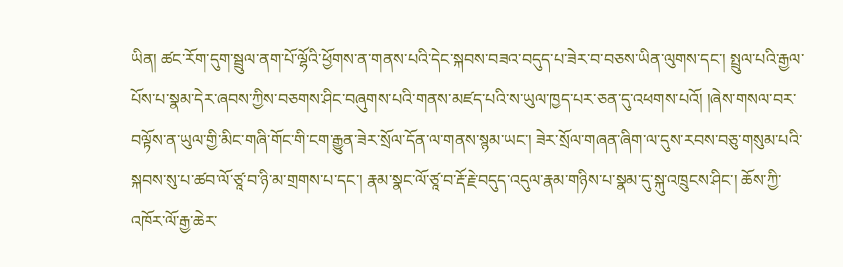ཡིན། ཚང་རོག་དུག་སྦྲུལ་ནག་པོ་ལྷོའི་ཕྱོགས་ན་གནས་པའི་དེང་སྐབས་བཟའ་བདུད་པ་ཟེར་བ་བཅས་ཡིན་ལུགས་དང་། སྤྲུལ་པའི་རྒྱལ་པོས་པ་སྣམ་དེར་ཞབས་ཀྱིས་བཅགས་ཤིང་བཞུགས་པའི་གནས་མཛད་པའི་ས་ཡུལ་ཁྱད་པར་ཅན་དུ་འཕགས་པའོ། །ཞེས་གསལ་བར་བལྟོས་ན་ཡུལ་གྱི་མིང་གཞི་གོང་གི་ངག་རྒྱུན་ཟེར་སྲོལ་དོན་ལ་གནས་སྙམ་ཡང་། ཟེར་སྲོལ་གཞན་ཞིག་ལ་དུས་རབས་བཅུ་གསུམ་པའི་སྐབས་སུ་པ་ཚབ་ལོ་ཙཱ་བ་ཉི་མ་གྲགས་པ་དང་། རྣམ་སྣང་ལོ་ཙཱ་བ་རྡོ་རྗེ་བདུད་འདུལ་རྣམ་གཉིས་པ་སྣམ་དུ་སྐུ་འཁྲུངས་ཤིང་། ཆོས་ཀྱི་འཁོར་ལོ་རྒྱ་ཆེར་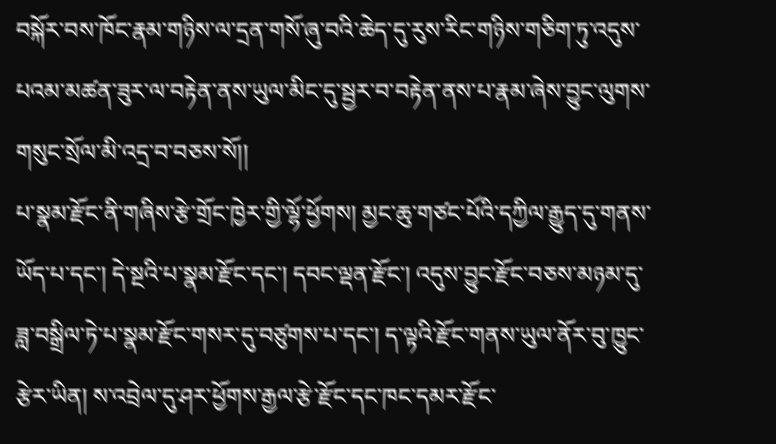བསྐོར་བས་ཁོང་རྣམ་གཉིས་ལ་དྲན་གསོ་ཞུ་བའི་ཆེད་དུ་རུས་རིང་གཉིས་གཅིག་ཏུ་འདུས་པའམ་མཚན་ཟུར་ལ་བརྟེན་ནས་ཡུལ་མིང་དུ་སྦྱར་བ་བརྟེན་ནས་པ་རྣམ་ཞེས་བྱུང་ལུགས་གསུང་སྲོལ་མི་འདྲ་བ་བཅས་སོ།།
པ་སྣམ་རྫོང་ནི་གཞིས་རྩེ་གྲོང་ཁྱེར་གྱི་ལྷོ་ཕྱོགས། མྱང་ཆུ་གཙང་པོའི་དཀྱིལ་རྒྱུད་དུ་གནས་ཡོད་པ་དང་། དེ་སྔའི་པ་སྣམ་རྫོང་དང་། དབང་ལྡན་རྫོང་། འདུས་བྱུང་རྫོང་བཅས་མཉམ་དུ་ཟླ་བསྒྲིལ་ཏེ་པ་སྣམ་རྫོང་གསར་དུ་བཙུགས་པ་དང་། ད་ལྟའི་རྫོང་གནས་ཡུལ་ནོར་བུ་ཁྱུང་རྩེར་ཡིན། ས་འབྲེལ་དུ་ཤར་ཕྱོགས་རྒྱལ་རྩེ་རྫོང་དང་ཁང་དམར་རྫོང་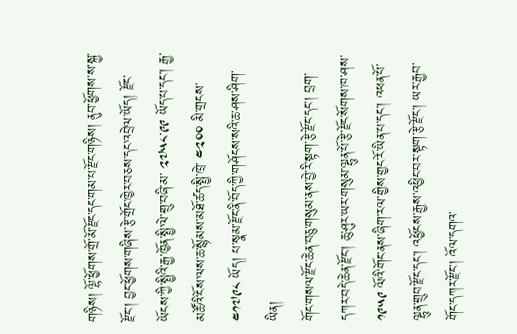གཉིས། ལྷོ་ཕྱོགས་གྲོ་མོ་རྫོང་དང་གམ་པ་རྫོང་གཉིས། ནུབ་ཕྱོགས་ས་སྐྱ་རྫོང་། བྱང་ཕྱོགས་གཞིས་རྩེ་གྲོང་ཁྱེར་བཅས་དང་འབྲེལ་ཡོད། རྫོང་ཡོངས་ཀྱི་སྤྱིའི་རྒྱ་ཁྱོན་སྤྱི་ལེ་གྲུ་བཞི་མ་ ༢༧༥༨་༩༩ ཡོད་པ་དང་། རྒྱ་མཚོའི་ངོས་ལས་ཆ་སྙོམས་མཐོ་ཚད་སྤྱི་ཁྲེ་ ༤༢༠༠ མི་གྲངས་ ༤༡༧༩༨ ཡོད། པ་སྣམ་རྫོང་ནི་བོད་ཀྱི་གཤོངས་སའི་ཆ་ཤས་ཤིག་ཡིན།
གོང་གསལ་རྫོང་ཆེན་བཅུ་གསུམ་ནས་བྱེ་རི་སྟག་རྩེ་རྫོང་དང་། བྲག་དཀར་བདེ་ཆེན་རྫོང་། ཆུ་ཤུར་ཡར་གསུམ་ལྷུན་པོ་རྩེ་རྫོང་སོགས་ཁ་ཤས་ ༡༩༥༩ ལོའི་གོང་ནས་ཞིག་རལ་གྱིས་གྱང་རོ་ཡིན་པ་དང་། འཕན་པོ་ལྷུན་གྲུབ་རྫོང་དང་། འཕྱོངས་རྒྱས་འཕྱིང་བར་སྟག་རྩེ་རྫོང་། ཡར་རྒྱབ་གོང་དཀར་རྫོང་། འོལ་དགའ་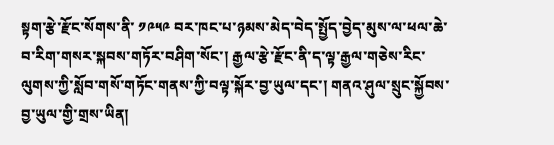སྟག་རྩེ་རྫོང་སོགས་ནི་ ༡༩༥༩ བར་ཁང་པ་ཉམས་མེད་བེད་སྤྱོད་བྱེད་མུས་ལ་ཕལ་ཆེ་བ་རིག་གསར་སྐབས་གཏོར་བཤིག་སོང་། རྒྱལ་རྩེ་རྫོང་ནི་ད་ལྟ་རྒྱལ་གཅེས་རིང་ལུགས་ཀྱི་སློབ་གསོ་གཏོང་གནས་ཀྱི་བལྟ་སྐོར་བྱ་ཡུལ་དང་། གནའ་ཤུལ་སྲུང་སྐྱོབས་བྱ་ཡུལ་གྱི་གྲས་ཡིན།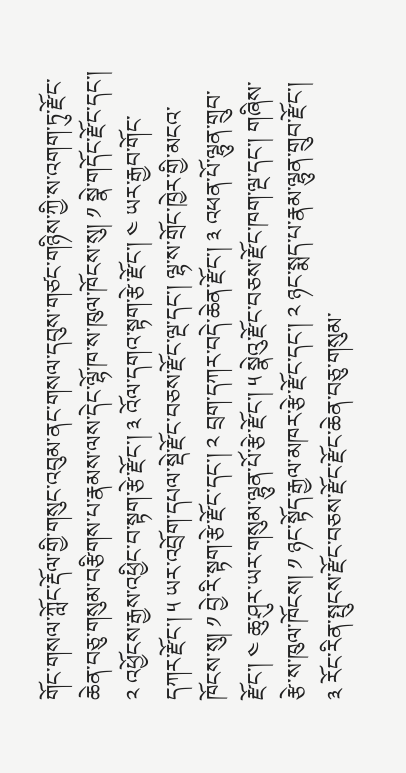གོང་གསལ་ཀློང་རྡོལ་གྱི་གསུང་འབུམ་ནང་གསལ་དབུས་གཙང་གཉིས་ཀྱི་ས་འགག་ཏུ་རྫོང་ཆེན་བཅུ་གསུམ་བརྩིགས་པ་རྣམས་ལས་དེང་ལྷོ་ཁ་ས་ཁུལ་ཁོངས་སུ། ༡ སྣེ་གདོང་རྫོང་དང་། ༢ འཕྱོངས་རྒྱས་འཕྱིང་བ་སྟག་རྩེ་རྫོང་། ༣ འོལ་དགའ་སྟག་རྩེ་རྫོང་། ༤ ཡར་རྒྱབ་གོང་དཀར་རྫོང་། ༥ ཡར་འབྲོག་དཔལ་སྡེ་རྫོང་བཅས་རྫོང་ལྔ་དང་། ལྷ་ས་གྲོང་ཁྱེར་གྱི་མངའ་ཁོངས་སུ། ༡ བྱེ་རི་སྟག་རྩེ་རྫོང་དང་། ༢ བྲག་དཀར་བདེ་ཆེན་རྫོང་། ༣ འཕན་པོ་ལྷུན་གྲུབ་རྫོང་། ༤ ཆུ་ཤུར་ཡར་གསུམ་ལྷུན་པོ་རྩེ་རྫོང་། ༥ སྣེའུ་རྫོང་བཅས་རྫོང་ཁག་ལྔ་དང་། གཞིས་རྩེ་ས་ཁུལ་ཁོངས། ༡ ཉང་སྟོད་རྒྱལ་མཁར་རྩེ་རྫོང་དང་། ༢ ཉང་སྨད་པ་རྣམ་ལྷུན་གྲུབ་རྫོང་། ༣ རོང་རིན་སྤུངས་རྫོང་བཅས་རྫོང་རྫོང་ཆེན་བཅུ་གསུམ་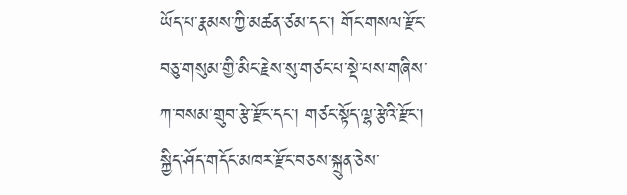ཡོད་པ་རྣམས་ཀྱི་མཚན་ཙམ་དང་། གོང་གསལ་རྫོང་བཅུ་གསུམ་གྱི་མིང་རྗེས་སུ་གཙང་པ་སྡེ་པས་གཞིས་ཀ་བསམ་གྲུབ་རྩེ་རྫོང་དང་། གཙང་སྟོད་ལྷ་རྩེའི་རྫོང་། སྐྱིད་ཤོད་གདོང་མཁར་རྫོང་བཅས་སྐྲུན་ཅེས་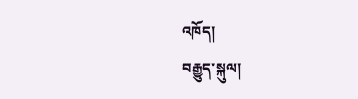འཁོད།
བརྒྱུད་སྐུལ།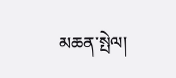མཆན་སྤེལ།